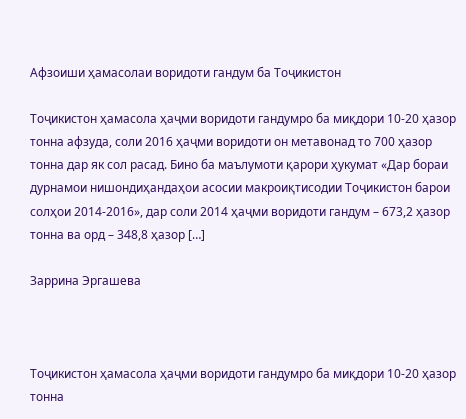Афзоиши ҳамасолаи воридоти гандум ба Тоҷикистон

Тоҷикистон ҳамасола ҳаҷми воридоти гандумро ба миқдори 10-20 ҳазор тонна афзуда, соли 2016 ҳаҷми воридоти он метавонад то 700 ҳазор тонна дар як сол расад. Бино ба маълумоти қарори ҳукумат «Дар бораи дурнамои нишондиҳандаҳои асосии макроиқтисодии Тоҷикистон барои солҳои 2014-2016», дар соли 2014 ҳаҷми воридоти гандум – 673,2 ҳазор тонна ва орд – 348,8 ҳазор […]

Заррина Эргашева



Тоҷикистон ҳамасола ҳаҷми воридоти гандумро ба миқдори 10-20 ҳазор тонна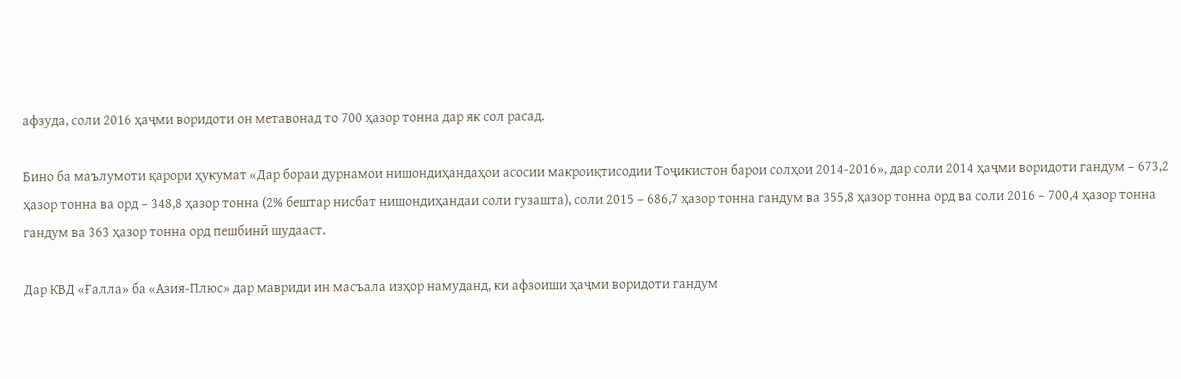афзуда, соли 2016 ҳаҷми воридоти он метавонад то 700 ҳазор тонна дар як сол расад.

Бино ба маълумоти қарори ҳукумат «Дар бораи дурнамои нишондиҳандаҳои асосии макроиқтисодии Тоҷикистон барои солҳои 2014-2016», дар соли 2014 ҳаҷми воридоти гандум – 673,2 ҳазор тонна ва орд – 348,8 ҳазор тонна (2% бештар нисбат нишондиҳандаи соли гузашта), соли 2015 – 686,7 ҳазор тонна гандум ва 355,8 ҳазор тонна орд ва соли 2016 – 700,4 ҳазор тонна гандум ва 363 ҳазор тонна орд пешбинӣ шудааст.

Дар КВД «Ғалла» ба «Азия-Плюс» дар мавриди ин масъала изҳор намуданд, ки афзоиши ҳаҷми воридоти гандум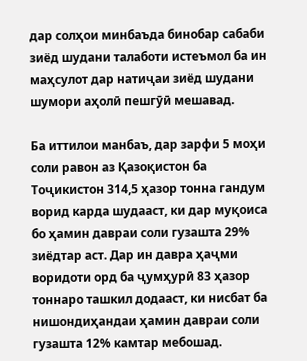дар солҳои минбаъда бинобар сабаби зиёд шудани талаботи истеъмол ба ин маҳсулот дар натиҷаи зиёд шудани шумори аҳолӣ пешгӯӣ мешавад.

Ба иттилои манбаъ, дар зарфи 5 моҳи соли равон аз Қазоқистон ба Тоҷикистон 314,5 ҳазор тонна гандум ворид карда шудааст, ки дар муқоиса бо ҳамин давраи соли гузашта 29% зиёдтар аст. Дар ин давра ҳаҷми воридоти орд ба ҷумҳурӣ 83 ҳазор тоннаро ташкил додааст, ки нисбат ба нишондиҳандаи ҳамин давраи соли гузашта 12% камтар мебошад.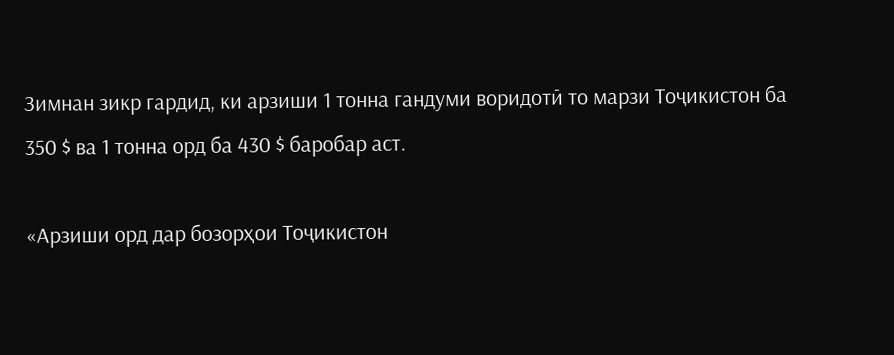Зимнан зикр гардид, ки арзиши 1 тонна гандуми воридотӣ то марзи Тоҷикистон ба 350 $ ва 1 тонна орд ба 430 $ баробар аст.

«Арзиши орд дар бозорҳои Тоҷикистон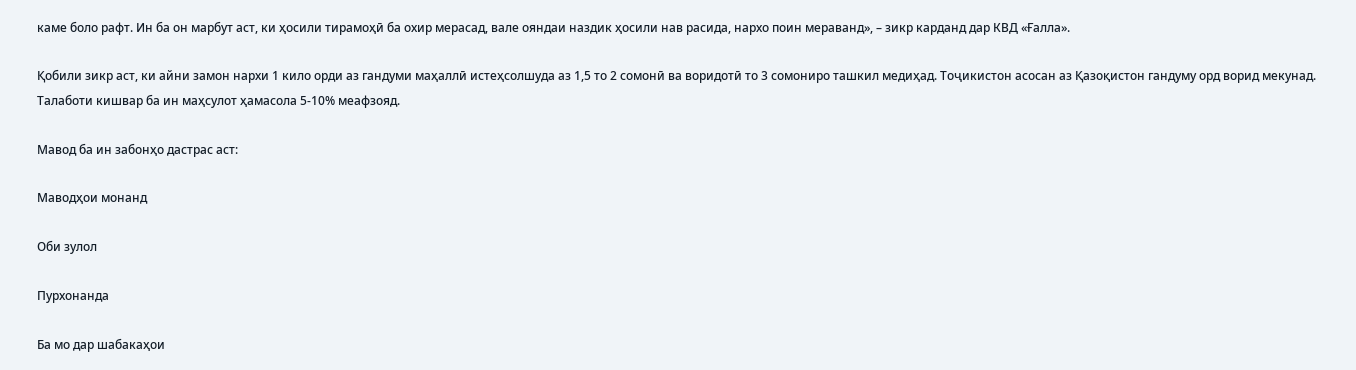каме боло рафт. Ин ба он марбут аст, ки ҳосили тирамоҳӣ ба охир мерасад, вале ояндаи наздик ҳосили нав расида, нархо поин мераванд», – зикр карданд дар КВД «Ғалла».

Қобили зикр аст, ки айни замон нархи 1 кило орди аз гандуми маҳаллӣ истеҳсолшуда аз 1,5 то 2 сомонӣ ва воридотӣ то 3 сомониро ташкил медиҳад. Тоҷикистон асосан аз Қазоқистон гандуму орд ворид мекунад. Талаботи кишвар ба ин маҳсулот ҳамасола 5-10% меафзояд.

Мавод ба ин забонҳо дастрас аст:

Маводҳои монанд

Оби зулол

Пурхонанда

Ба мо дар шабакаҳои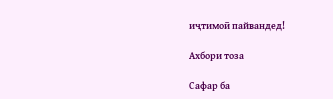иҷтимоӣ пайвандед!

Ахбори тоза

Сафар ба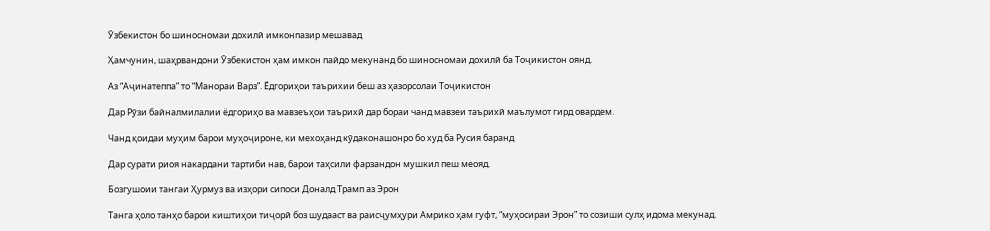Ӯзбекистон бо шиносномаи дохилӣ имконпазир мешавад

Ҳамчунин, шаҳрвандони Ӯзбекистон ҳам имкон пайдо мекунанд бо шиносномаи дохилӣ ба Тоҷикистон оянд.

Аз “Аҷинатеппа” то “Манораи Варз”. Ёдгориҳои таърихии беш аз ҳазорсолаи Тоҷикистон

Дар Рӯзи байналмилалии ёдгориҳо ва мавзеъҳои таърихӣ дар бораи чанд мавзеи таърихӣ маълумот гирд овардем.

Чанд қоидаи муҳим барои муҳоҷироне, ки мехоҳанд кӯдаконашонро бо худ ба Русия баранд

Дар сурати риоя накардани тартиби нав, барои таҳсили фарзандон мушкил пеш меояд.

Бозгушоии тангаи Ҳурмуз ва изҳори сипоси Доналд Трамп аз Эрон

Танга ҳоло танҳо барои киштиҳои тиҷорӣ боз шудааст ва раисҷумҳури Амрико ҳам гуфт, “муҳосираи Эрон” то созиши сулҳ идома мекунад.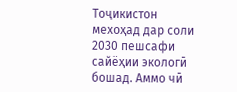Тоҷикистон мехоҳад дар соли 2030 пешсафи сайёҳии экологӣ бошад. Аммо чӣ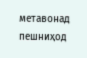метавонад пешниҳод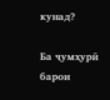кунад?

Ба ҷумҳурӣ барои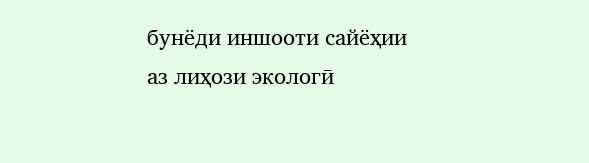бунёди иншооти сайёҳии аз лиҳози экологӣ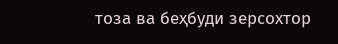тоза ва беҳбуди зерсохтор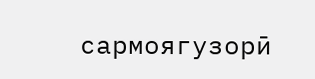сармоягузорӣ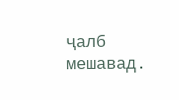ҷалб мешавад.